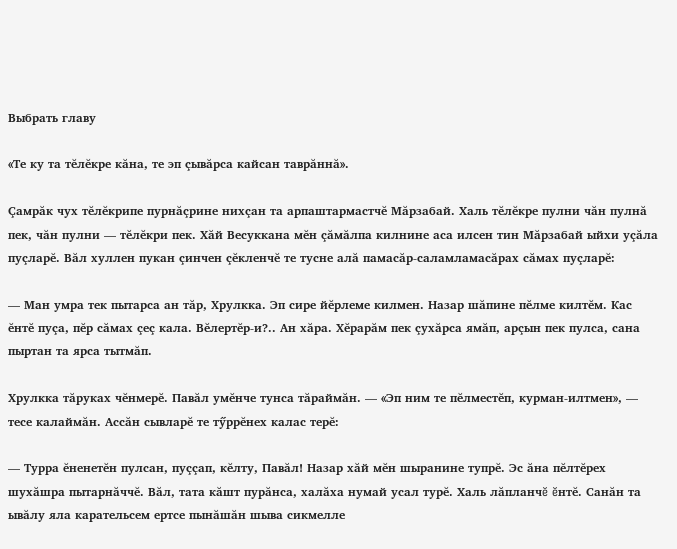Выбрать главу

«Те ку та тĕлĕкре кăна, те эп çывăрса кайсан таврăннă».

Çамрăк чух тĕлĕкрипе пурнăçрине нихçан та арпаштармастчĕ Мăрзабай. Халь тĕлĕкре пулни чăн пулнă пек, чăн пулни — тĕлĕкри пек. Хăй Весуккана мĕн çăмăлпа килнине аса илсен тин Мăрзабай ыйхи уçăла пуçларĕ. Вăл хуллен пукан çинчен çĕкленчĕ те тусне алă памасăр-саламламасăрах сăмах пуçларĕ:

— Ман умра тек пытарса ан тăр, Хрулкка. Эп сире йĕрлеме килмен. Назар шăпине пĕлме килтĕм. Кас ĕнтĕ пуçа, пĕр сăмах çеç кала. Вĕлертĕр-и?.. Ан хăра. Хĕрарăм пек çухăрса ямăп, арçын пек пулса, сана пыртан та ярса тытмăп.

Хрулкка тăруках чĕнмерĕ. Павăл умĕнче тунса тăраймăн. — «Эп ним те пĕлместĕп, курман-илтмен», — тесе калаймăн. Ассăн сывларĕ те тӳррĕнех калас терĕ:

— Турра ĕненетĕн пулсан, пуççап, кĕлту, Павăл! Назар хăй мĕн шыранине тупрĕ. Эс ăна пĕлтĕрех шухăшра пытарнăччĕ. Вăл, тата кăшт пурăнса, халăха нумай усал турĕ. Халь лăпланчĕ ĕнтĕ. Санăн та ывăлу яла карательсем ертсе пынăшăн шыва сикмелле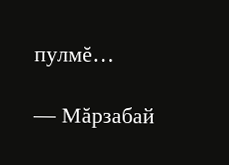пулмĕ…

— Мăрзабай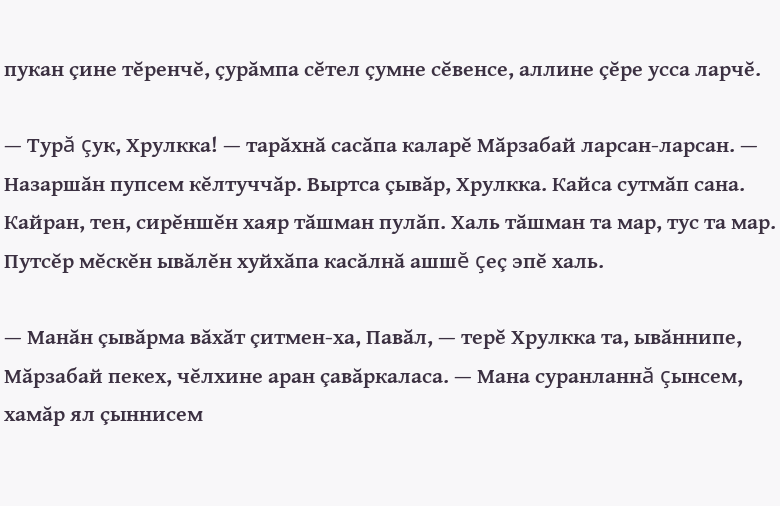пукан çине тĕренчĕ, çурăмпа сĕтел çумне сĕвенсе, аллине çĕре усса ларчĕ.

— Турă çук, Хрулкка! — тарăхнă сасăпа каларĕ Мăрзабай ларсан-ларсан. — Назаршăн пупсем кĕлтуччăр. Выртса çывăр, Хрулкка. Кайса сутмăп сана. Кайран, тен, сирĕншĕн хаяр тăшман пулăп. Халь тăшман та мар, тус та мар. Путсĕр мĕскĕн ывăлĕн хуйхăпа касăлнă ашшĕ çеç эпĕ халь.

— Манăн çывăрма вăхăт çитмен-ха, Павăл, — терĕ Хрулкка та, ывăннипе, Мăрзабай пекех, чĕлхине аран çавăркаласа. — Мана суранланнă çынсем, хамăр ял çыннисем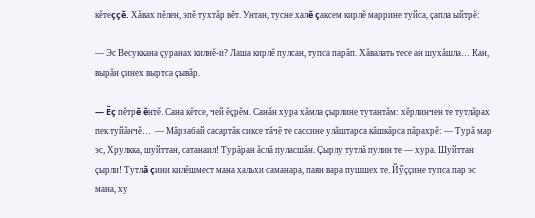кĕтеççĕ. Хăвах пĕлен, эпĕ тухтăр вĕт. Унтан, тусне халĕ çаксем кирлĕ маррине туйса, çапла ыйтрĕ:

— Эс Весуккана çуранах килнĕ-и? Лаша кирлĕ пулсан, тупса парăп. Хăвалать тесе ан шухăшла… Кан, вырăн çинех выртса çывăр.

— Ĕç пĕтрĕ ĕнтĕ. Сана кĕтсе, чей ĕçрĕм. Санăн хура хăмла çырлине тутантăм: хĕрлинчен те тутлăрах пек туйăнчĕ…  — Мăрзабай сасартăк сиксе тăчĕ те сассине улăштарса кăшкăрса пăрахрĕ: — Турă мар эс, Хрулкка, шуйттан, сатанаил! Турăран ăслă пуласшăн. Çырлу тутлă пулин те — хура. Шуйттан çырли! Тутлă çини килĕшмест мана хальхи саманара, паян вара пушшех те. Йӳççине тупса пар эс мана, ху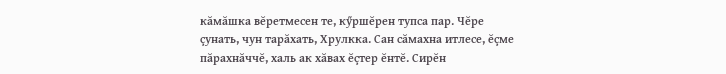кăмăшка вĕретмесен те, кӳршĕрен тупса пар. Чĕре çунать, чун тарăхать, Хрулкка. Сан сăмахна итлесе, ĕçме пăрахнăччĕ, халь ак хăвах ĕçтер ĕнтĕ. Сирĕн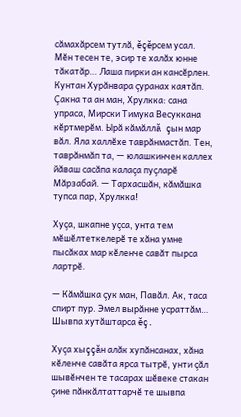сăмахăрсем тутлă, ĕçĕрсем усал. Мĕн тесен те, эсир те халăх юнне тăкатăр… Лаша пирки ан кансĕрлен. Кунтан Хурăнвара çуранах каятăп. Çакна та ан ман, Хрулкка: сана упраса, Мирски Тимука Весуккана кĕртмерĕм. Ырă кăмăллă çын мар вăл. Яла халлĕхе таврăнмастăп. Тен, таврăнмăп та, — юлашкинчен каллех йăваш сасăпа калаçа пуçларĕ Мăрзабай. — Тархасшăн, кăмăшка тупса пар, Хрулкка!

Хуçа, шкапне уçса, унта тем мĕшĕлтеткелерĕ те хăна умне пысăках мар кĕленче савăт пырса лартрĕ.

— Кăмăшка çук ман, Павăл. Ак, таса спирт пур. Эмел вырăнне усраттăм… Шывпа хутăштарса ĕç.

Хуçа хыççăн алăк хупăнсанах, хăна кĕленче савăта ярса тытрĕ, унти çăл шывĕнчен те тасарах шĕвеке стакан çине пăнкăлтаттарчĕ те шывпа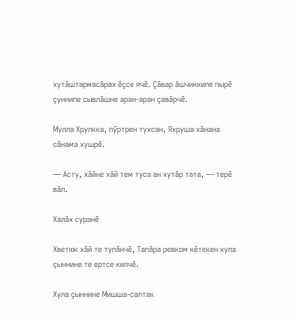хутăштармасăрах ĕçсе ячĕ. Çăвар ăшчиккипе пырĕ çуннипе сывлăшне аран-аран çавăрчĕ.

Мулла Хрулкка, пӳртрен тухсан, Яхруша хăнана сăнама хушрĕ.

— Асту, хăйне хăй тем туса ан хутăр тата, — терĕ вăл.

Халăх суранĕ

Хветюк хăй те тупăнчĕ, Тапăра ревком кĕтекен хула çыннине те ертсе килчĕ.

Хула çыннине Мишша-салтак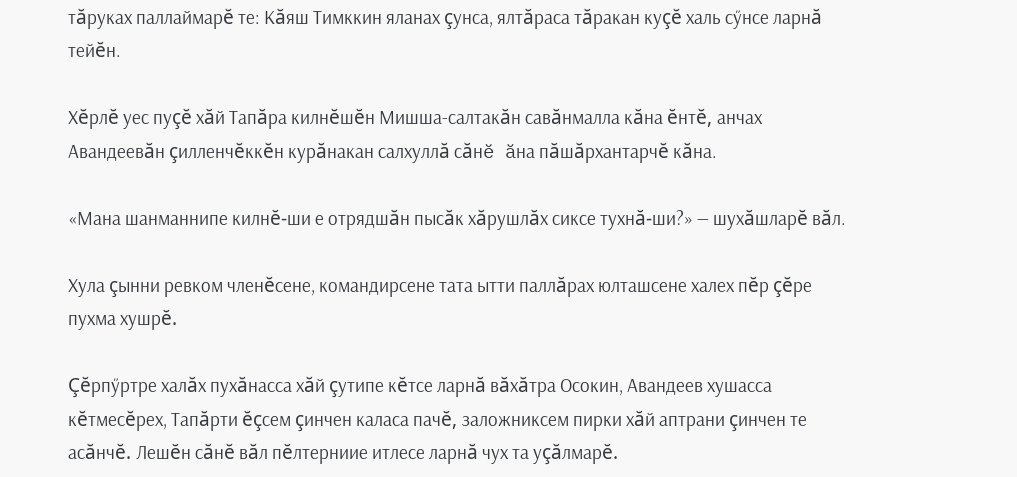тăруках паллаймарĕ те: Кăяш Тимккин яланах çунса, ялтăраса тăракан куçĕ халь сӳнсе ларнă тейĕн.

Хĕрлĕ уес пуçĕ хăй Тапăра килнĕшĕн Мишша-салтакăн савăнмалла кăна ĕнтĕ, анчах Авандеевăн çилленчĕккĕн курăнакан салхуллă сăнĕ ăна пăшăрхантарчĕ кăна.

«Мана шанманнипе килнĕ-ши е отрядшăн пысăк хăрушлăх сиксе тухнă-ши?» — шухăшларĕ вăл.

Хула çынни ревком членĕсене, командирсене тата ытти паллăрах юлташсене халех пĕр çĕре пухма хушрĕ.

Çĕрпӳртре халăх пухăнасса хăй çутипе кĕтсе ларнă вăхăтра Осокин, Авандеев хушасса кĕтмесĕрех, Тапăрти ĕçсем çинчен каласа пачĕ, заложниксем пирки хăй аптрани çинчен те асăнчĕ. Лешĕн сăнĕ вăл пĕлтерниие итлесе ларнă чух та уçăлмарĕ.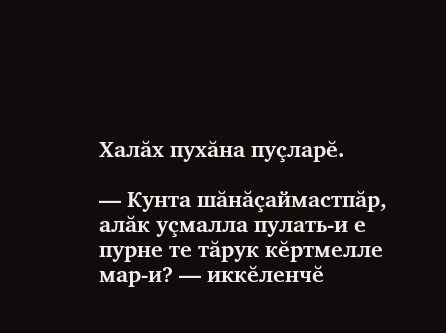Халăх пухăна пуçларĕ.

— Кунта шăнăçаймастпăр, алăк уçмалла пулать-и е пурне те тăрук кĕртмелле мар-и? — иккĕленчĕ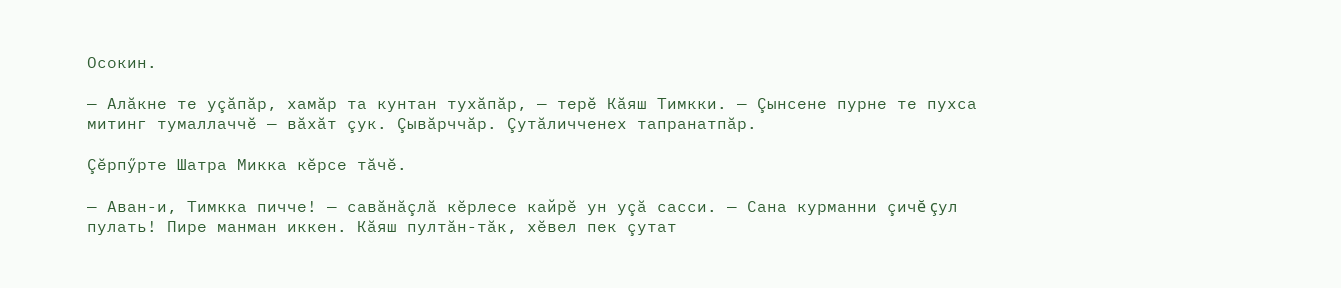Осокин.

— Алăкне те уçăпăр, хамăр та кунтан тухăпăр, — терĕ Кăяш Тимкки. — Çынсене пурне те пухса митинг тумаллаччĕ — вăхăт çук. Çывăрччăр. Çутăличченех тапранатпăр.

Çĕрпӳрте Шатра Микка кĕрсе тăчĕ.

— Аван-и, Тимкка пичче! — савăнăçлă кĕрлесе кайрĕ ун уçă сасси. — Сана курманни çичĕ çул пулать! Пире манман иккен. Кăяш пултăн-тăк, хĕвел пек çутат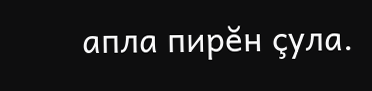апла пирĕн çула.